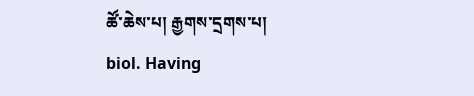ཚོ་ཆེས་པ། རྒྱགས་དྲགས་པ།
biol. Having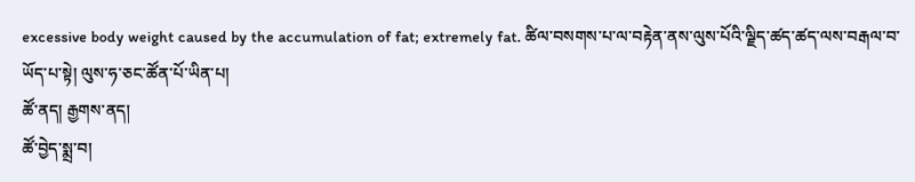excessive body weight caused by the accumulation of fat; extremely fat. ཚིལ་བསགས་པ་ལ་བརྟེན་ནས་ལུས་པོའི་ལྗིད་ཚད་ཚད་ལས་བརྒལ་བ་ཡོད་པ་སྟེ། ལུས་ཧ་ཅང་ཚོན་པོ་ཡིན་པ།
ཚོ་ནད། རྒྱགས་ནད།
ཚོ་བྱེད་སྨྲ་བ།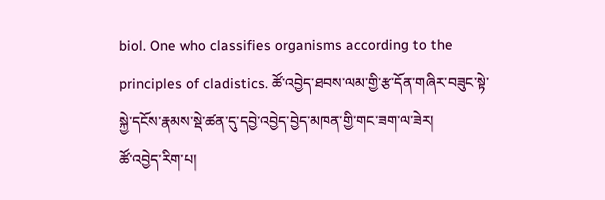biol. One who classifies organisms according to the principles of cladistics. ཚོ་འབྱེད་ཐབས་ལམ་གྱི་རྩ་དོན་གཞིར་བཟུང་སྟེ་སྐྱེ་དངོས་རྣམས་སྡེ་ཚན་དུ་དབྱེ་འབྱེད་བྱེད་མཁན་གྱི་གང་ཟག་ལ་ཟེར།
ཚོ་འབྱེད་རིག་པ།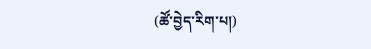(ཚོ་བྱེད་རིག་པ།)